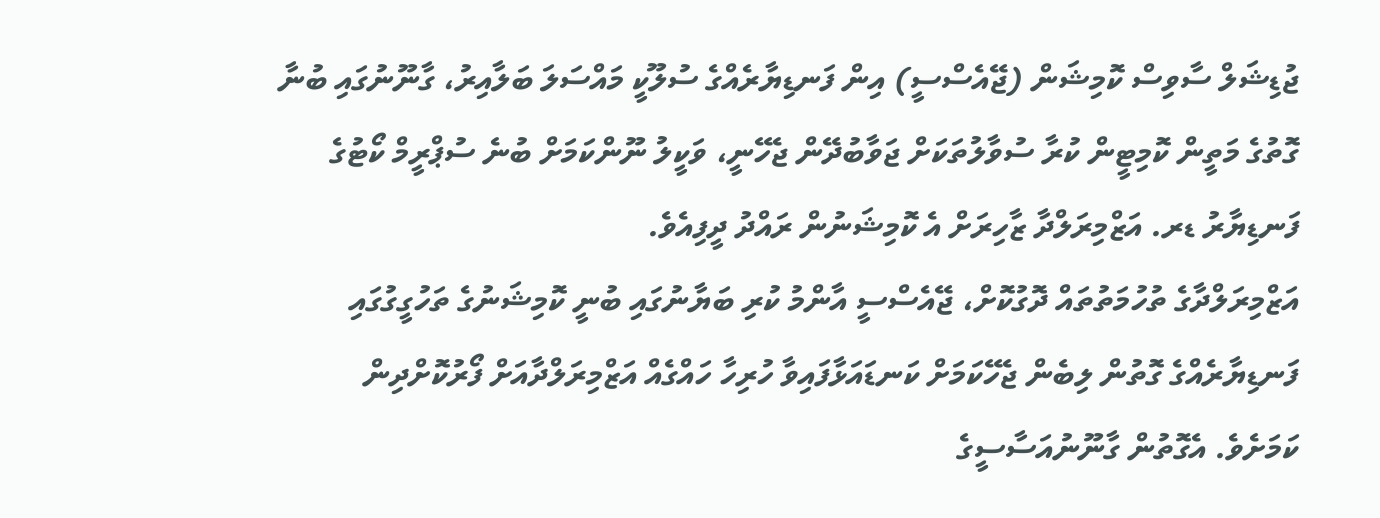ޖުޑިޝަލް ސާވިސް ކޮމިޝަން (ޖޭއެސްސީ) އިން ފަނޑިޔާރެއްގެ ސުލޫކީ މައްސަލަ ބަލާއިރު، ގާނޫނުގައި ބުނާ ގޮތުގެ މަތީން ކޮމިޓީން ކުރާ ސުވާލުތަކަށް ޖަވާބުދޭން ޖެހޭނީ، ވަކީލު ނޫންކަމަށް ބުނެ ސުޕްރީމް ކޯޓުގެ ފަނޑިޔާރު ޑރ. އަޒްމިރަލްދާ ޒާހިރަށް އެ ކޮމިޝަނުން ރައްދު ދީފިއެވެ.
އަޒްމިރަލްދާގެ ތުހުމަތުތައް ދޮގުކޮށް، ޖޭއެސްސީ އާންމު ކުރި ބަޔާނުގައި ބުނީ ކޮމިޝަނުގެ ތަހުގީގުގައި ފަނޑިޔާރެއްގެ ގޮތުން ލިބެން ޖެހޭކަމަށް ކަނޑައަޅާފައިވާ ހުރިހާ ހައްގެއް އަޒްމިރަލްދާއަށް ފޯރުކޮށްދިން ކަމަށެވެ. އެގޮތުން ގާނޫނުއަސާސީގެ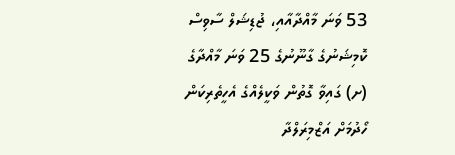53 ވަނަ މާއްދާއާއި، ޖުޑިޝަލް ސާވިސް ކޮމިޝަނުގެ ގާނޫނުގެ 25 ވަނަ މާއްދާގެ (ށ) ގައިވާ ގޮތުން ވަކީލެއްގެ އެހީތެރިކަން ހޯދުމަށް އަޒްމިރަލްދާ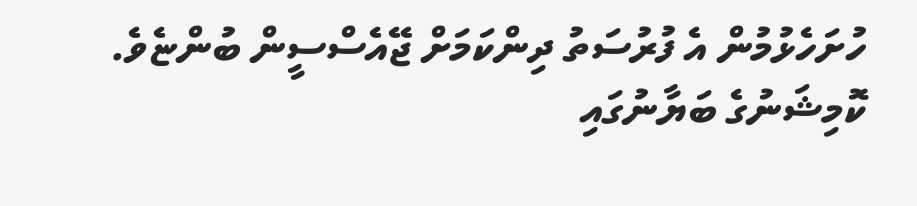ހުށަހެޅުމުން އެ ފުރުސަތު ދިންކަމަށް ޖޭއެސްސީން ބުންޏެވެ.
ކޮމިޝަނުގެ ބަޔާނުގައި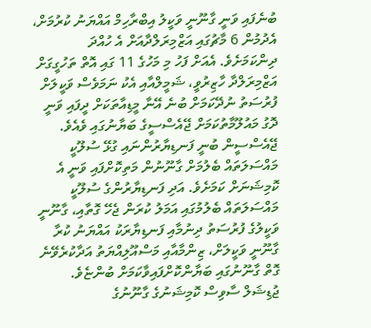ބުނެފައި ވަނީ ގާނޫނީ ވަކީލު އިބްރާހިމް އައްޔަނު ކުރުމަށް، އެދުމުން 6 މާޗުގައި އަޒްމިރަލްދާއަށް އެ ހުއްދަ ދިންކަމަށެވެ. އެއަށް ފަހު މި މަހުގެ 11 ގައި އޮތް ތަހުގީގަށް އަޒްމިރަލްދާ ހާޒިރުވީ، ޝަމީލްއާއި އެކު ނަމަވެސް ވަކީލަށް ފުރުސަތު ނުދޭކަމަށް ބުނެ އޭނާ މީޑިއާތަކަށް ދީފައި ވަނީ ދޮގު މައުލޫމާތުކަމަށް ޖޭއެސްސީގެ ބަޔާނުގައި ވެއެވެ.
ޖޭއެސްސީން ބުނީ ފަނޑިޔާރުންނައި ގުޅޭ ސުލޫކީ މައްސަލަތައް ބެލުމަށް ގާނޫނުން މަތިކޮށްފައި ވަނީ އެ ކޮމިޝަނަށް ކަމަށެވެ. އަދި ފަނޑިޔާރުންގެ ސުލޫކީ މައްސަލަތައް ބެލުމުގައި އަމަލު ކުރަން ޖެހޭ ގޮތާއި، ގާނޫނީ ވަކީލުގެ ފުރުސަތު ދިނުމާއި ފަނޑިޔާރަކު އައްޔަނު ކުރާ ގާނޫނީ ވަކީލަށް، ޒިންމާއާއި މަސްއޫލިއްޔަތު އަދާކުރެވޭނެ ގޮތް ގާނޫނުގައި ބަޔާންކޮށްފައިވާކަމަށް ބުންޏެވެ.
ޖުޑިޝަލް ސާވިސް ކޮމިޝަނުގެ ގާނޫނުގެ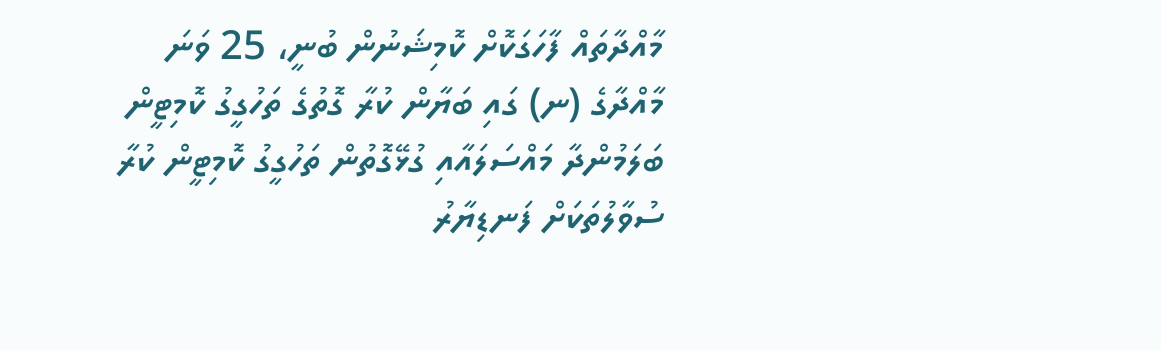މާއްދާތައް ފާހަގަކޮށް ކޮމިޝަނުން ބުނީ، 25 ވަނަ މާއްދާގެ (ނ) ގައި ބަޔާން ކުރާ ގޮތުގެ ތަހުގީގު ކޮމިޓީން ބަލަމުންދާ މައްސަލައާއި ގުޅޭގޮތުން ތަހުގީގު ކޮމިޓީން ކުރާ ސުވާލުތަކަށް ފަނޑިޔާރު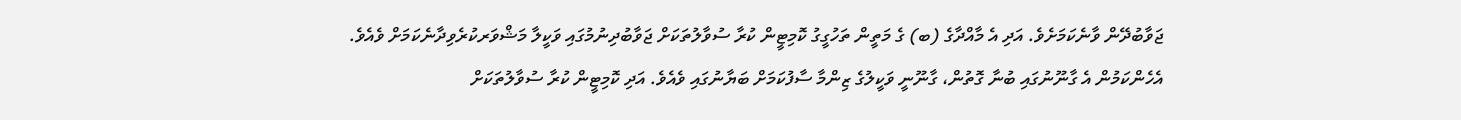ޖަވާބުދޭން ވާނެކަމަށެވެ. އަދި އެ މާއްދާގެ (ބ) ގެ މަތީން ތަހުގީގު ކޮމިޓީން ކުރާ ސުވާލުތަކަށް ޖަވާބުދިނުމުގައި ވަކީލާ މަޝްވަރކުރެވިދާނެކަމަށް ވެއެވެ.
އެހެންކަމުން އެ ގާނޫނުގައި ބުނާ ގޮތުން، ގާނޫނީ ވަކީލުގެ ޒިންމާ ސާފުކަމަށް ބަޔާނުގައި ވެއެވެ. އަދި ކޮމިޓީން ކުރާ ސުވާލުތަކަށް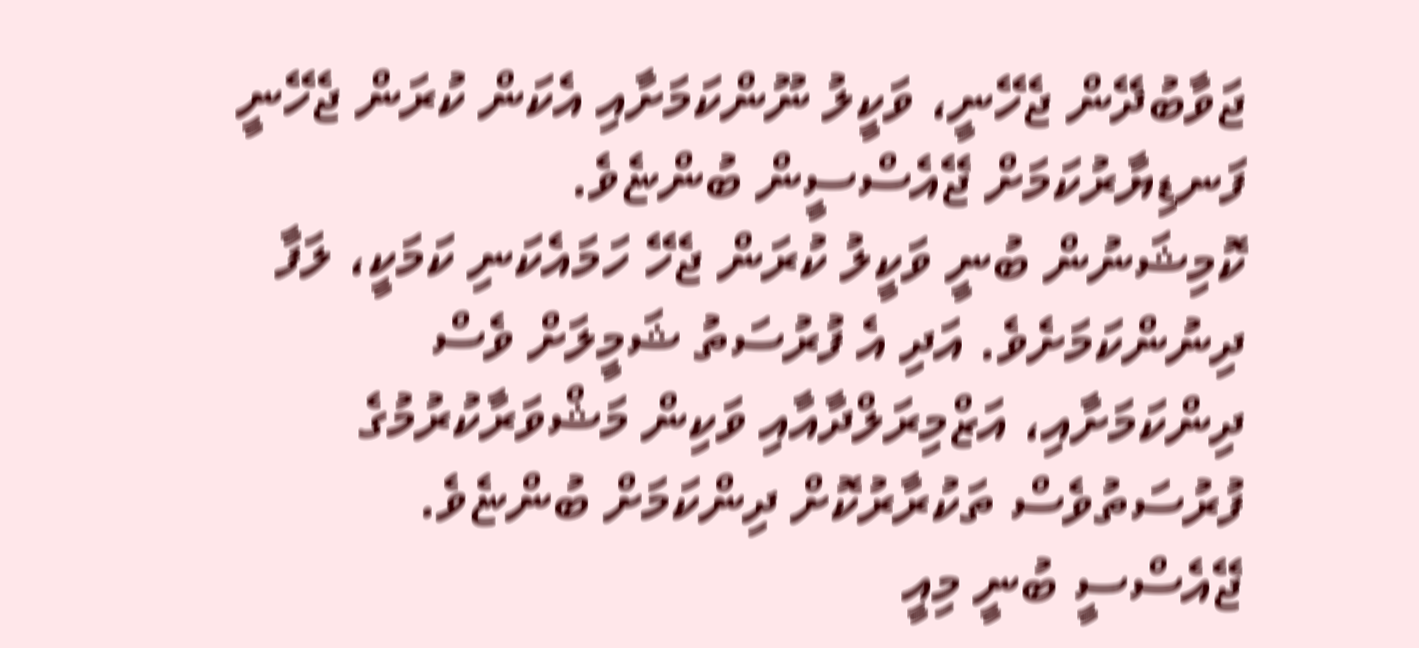ޖަވާބުދޭން ޖެހޭނީ، ވަކީލު ނޫންކަމަށާއި އެކަން ކުރަން ޖެހޭނީ ފަނޑިޔާރުކަމަށް ޖޭއެސްސީން ބުންޏެވެ.
ކޮމިޝަނުން ބުނީ ވަކީލު ކުރަން ޖެހޭ ހަމައެކަނި ކަމަކީ، ލަފާ ދިނުންކަމަށެވެ. އަދި އެ ފުރުސަތު ޝަމީލަށް ވެސް ދިންކަމަށާއި، އަޒްމިރަލްދާއާއި ވަކިން މަޝްވަރާކުރުމުގެ ފުރުސަތުވެސް ތަކުރާރުކޮށް ދިންކަމަށް ބުންޏެވެ.
ޖޭއެސްސީ ބުނީ މިއީ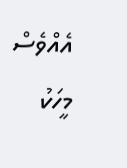އެއްވެސް މީހަކު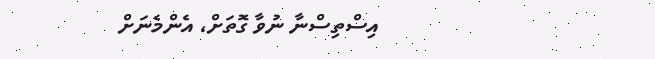އިސްތިސްނާ ނުވާ ގޮތަށް، އެންމެނަށް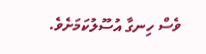ވެސް ހިނގާ އުސޫލުކަމަށެވެ.